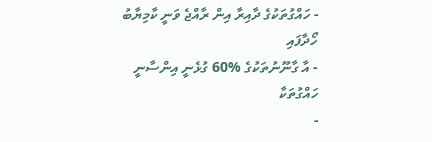- ހައްގުތަކުގެ ދާއިރާ އިން ރާއްޖެ ވަނީ ކާމިޔާބު ހޯދާފައި
- އާ ގާނޫނުތަކުގެ %60 ގުޅެނީ އިންސާނީ ހައްގުތަކާ
-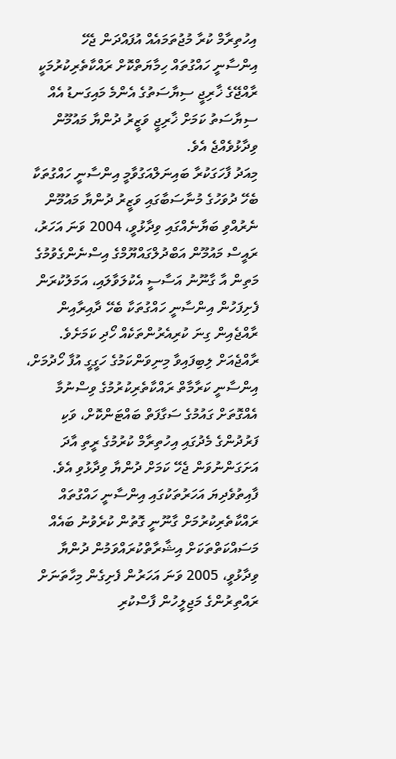އިހުތިރާމް ކުރާ މުޖުތަމައެއް އުފައްދަން ޖެހޭ
އިންސާނީ ހައްގުތައް ހިމާޔަތްކޮށް ރައްކާތެރިކުރުމަކީ ރާއްޖޭގެ ޚާރިޖީ ސިޔާސަތުގެ އެންމެ މައިގަނޑު އެއް ސިޔާސަތު ކަމަށް ޚާރިޖީ ވަޒީރު ދުންޔާ މައުމޫން ވިދާޅުވެއްޖެ އެވެ.
މިއަދު ފާހަގަކުރާ ބައިނަލްއަގުވާމީ އިންސާނީ ހައްގުތަކާ ބެހޭ ދުވަހުގެ މުނާސަބާގައި ވަޒީރު ދުންޔާ މައުމޫން ނެރުއްވި ބަޔާނެއްގައި ވިދާޅުވީ، 2004 ވަނަ އަހަރު، ރައީސް މައުމޫން އަބްދުލްގައްޔޫމްގެ އިސްނެންގެވުމުގެ މަތިން އާ ގާނޫނު އަސާސީ އެކުލަވާލައި، އަމަލުކުރަން ފެށިފަހުން އިންސާނީ ހައްގުތަކާ ބެހޭ ދާއިރާއިން ރާއްޖެއިން ގިނަ ކުރިއެރުންތަކެއް ހޯދި ކަމަށެވެ. ރާއްޖެއަށް ލިބިފައިވާ މިނިވަންކަމުގެ ހަގީގީ އުފާ ހޯދުމަށް، އިންސާނީ ކަރާމާތް ރައްކާތެރިކުރުމުގެ ވިސްނުމާ އެއްގޮތަށް ގައުމުގެ ސަގާފަތް ބައްޓަންކޮށް، ވަކި ފަރުދުންގެ މެދުގައި އިހުތިރާމް ކުރުމުގެ ރީތި އާދަ އަށަގަންނުވަން ޖެހޭ ކަމަށް ދުންޔާ ވިދާޅުވި އެވެ.
ފާއިތުވެދިޔަ އަހަރުތަކުގައި އިންސާނީ ހައްގުތައް ރައްކާތެރިކުރުމަށް ގާނޫނީ ގޮތުން ކުރެވުނު ބައެއް މަސައްކަތްތަކަށް އިޝާރާތްކުރައްވަމުން ދުންޔާ ވިދާޅުވީ، 2005 ވަނަ އަހަރުން ފެށިގެން މިހާތަނަށް ރައްތިރުންގެ މަޖިލީހުން ފާސްކުރި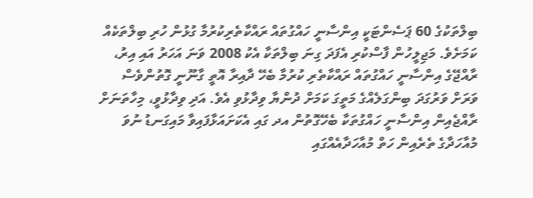ބިލްތަކުގެ 60 ޕަސެންޓަކީ އިންސާނީ ހައްގުތައް ރައްކާތެރިކުރުމާ ގުޅުން ހުރި ބިލްތަކެއް ކަމަށެވެ. މަޖިލީހުން ފާސްކުރި އެފަދަ ގިނަ ބިލްތަކާ އެކު 2008 ވަނަ އަހަރު އައި އިރު، ރާއްޖޭގެ އިންސާނީ ހައްގުތައް ރައްކާތެރި ކުރުމާ ބެހޭ ދާއިރާ އޮތީ ގާނޫނީ ގޮތުންވެސް ވަރަށް ވަރުގަދަ ބިންގަލެއްގެ މަތީގަ ކަމަށް ދުންޔާ ވިދާޅުވި އެވެ. އަދި ވިދާޅުވީ، މިހާތަނަށް ރާއްޖެއިން އިންސާނީ ހައްގުތަކާ ބެހޭގޮތުން އދ ގައި އެކަށައަޅާފައިވާ މައިގަނޑު ނުވަ މުއާހަދާގެ ތެރެއިން ހަތް މުއާހަދާއެއްގައި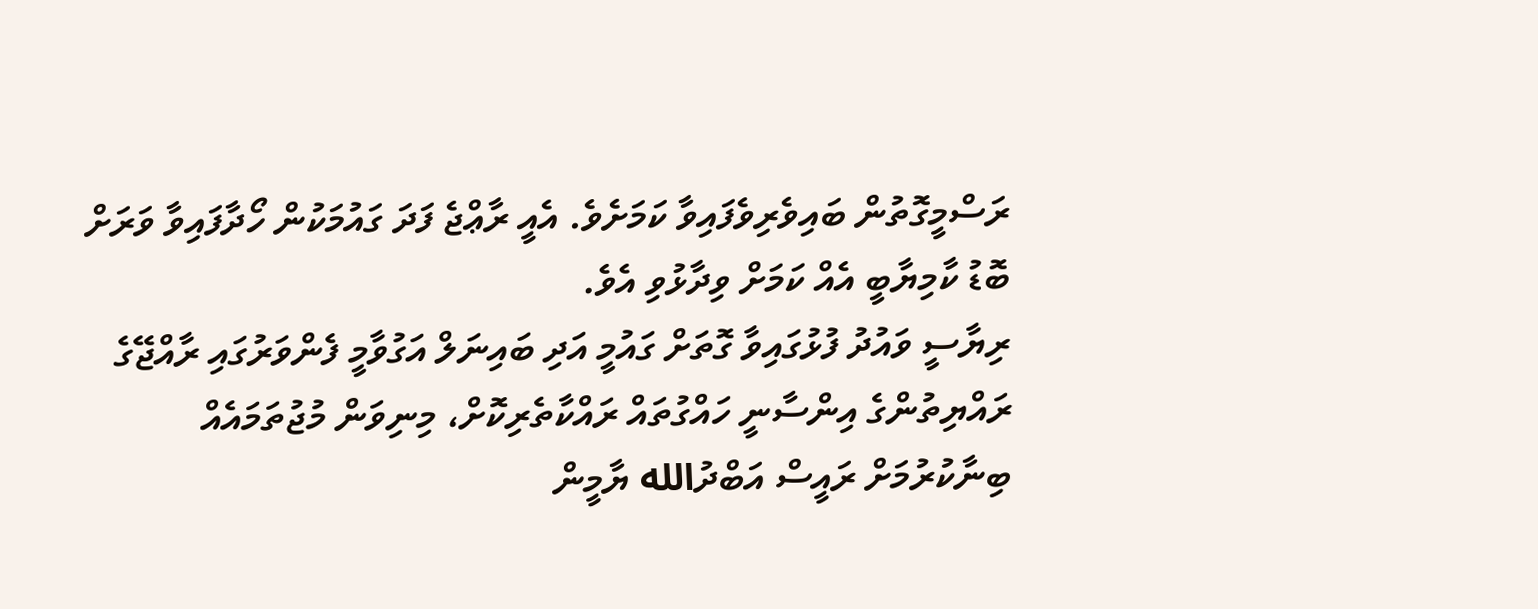ރަސްމީގޮތުން ބައިވެރިވެފައިވާ ކަމަށެވެ. އެއީ ރާޢްޖެ ފަދަ ގައުމަކުން ހޯދާފައިވާ ވަރަށް ބޮޑު ކާމިޔާބީ އެއް ކަމަށް ވިދާޅުވި އެވެ.
ރިޔާސީ ވައުދު ފުޅުގައިވާ ގޮތަށް ގައުމީ އަދި ބައިނަލް އަގުވާމީ ފެންވަރުގައި ރާއްޖޭގެ ރައްޔިތުންގެ އިންސާނީ ހައްގުތައް ރައްކާތެރިކޮށް، މިނިވަން މުޖުތަމައެއް ބިނާކުރުމަށް ރައީސް އަބްދުالله ޔާމީން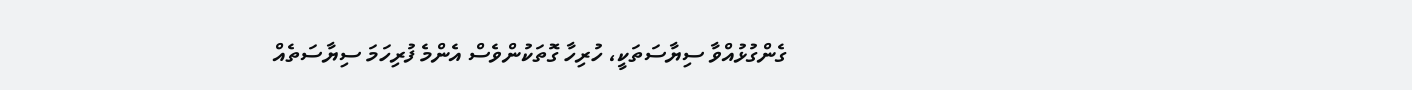ގެންގުޅުއްވާ ސިޔާސަތަކީ، ހުރިހާ ގޮތަކުންވެސް އެންމެ ފުރިހަމަ ސިޔާސަތެއް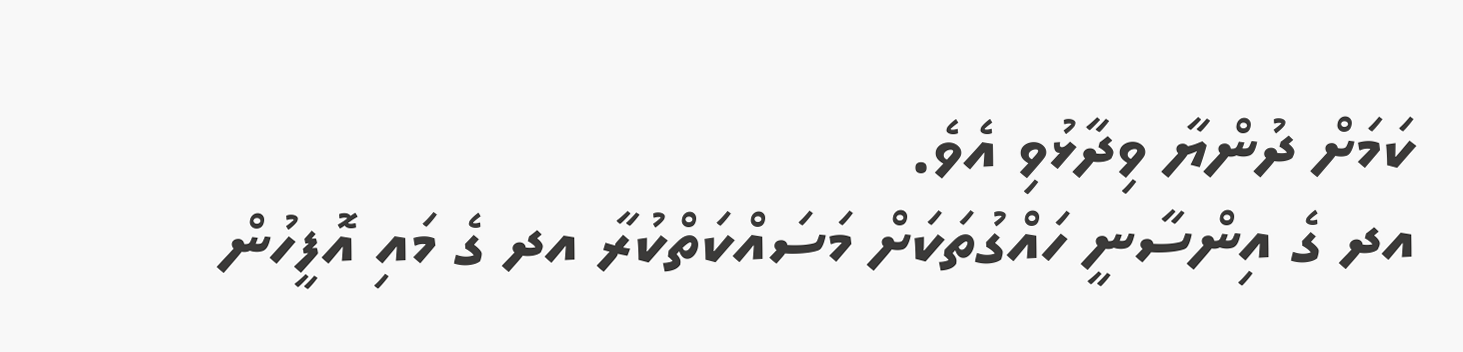ކަމަށް ދުންޔާ ވިދާޅުވި އެވެ.
އދ ގެ އިންސާނީ ހައްގުތަކަށް މަސައްކަތްކުރާ އދ ގެ މައި އޮފީހުން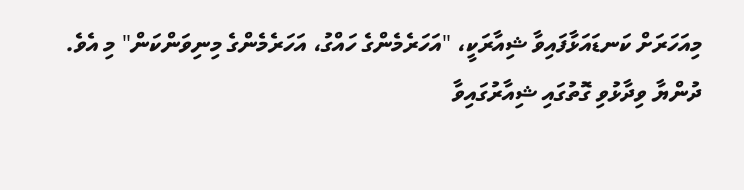މިއަހަރަށް ކަނޑައަޅާފައިވާ ޝިއާރަކީ، "އަހަރެމެންގެ ހައްގު، އަހަރެމެންގެ މިނިވަންކަން" މި އެވެ.
ދުންޔާ ވިދާޅުވި ގޮތުގައި ޝިއާރުގައިވާ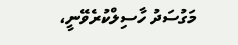މަގުސަދު ހާސިލްކުރެވޭނީ،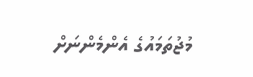މުޖުތަމައުގެ އެންމެންނަށް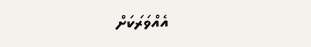އެއްވަރަކަށް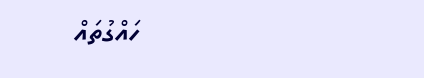ހައްގުތައް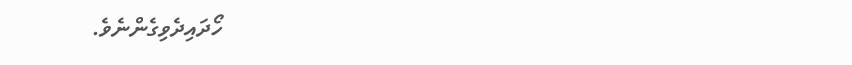ހޯދައިދެވިގެންނެވެ.